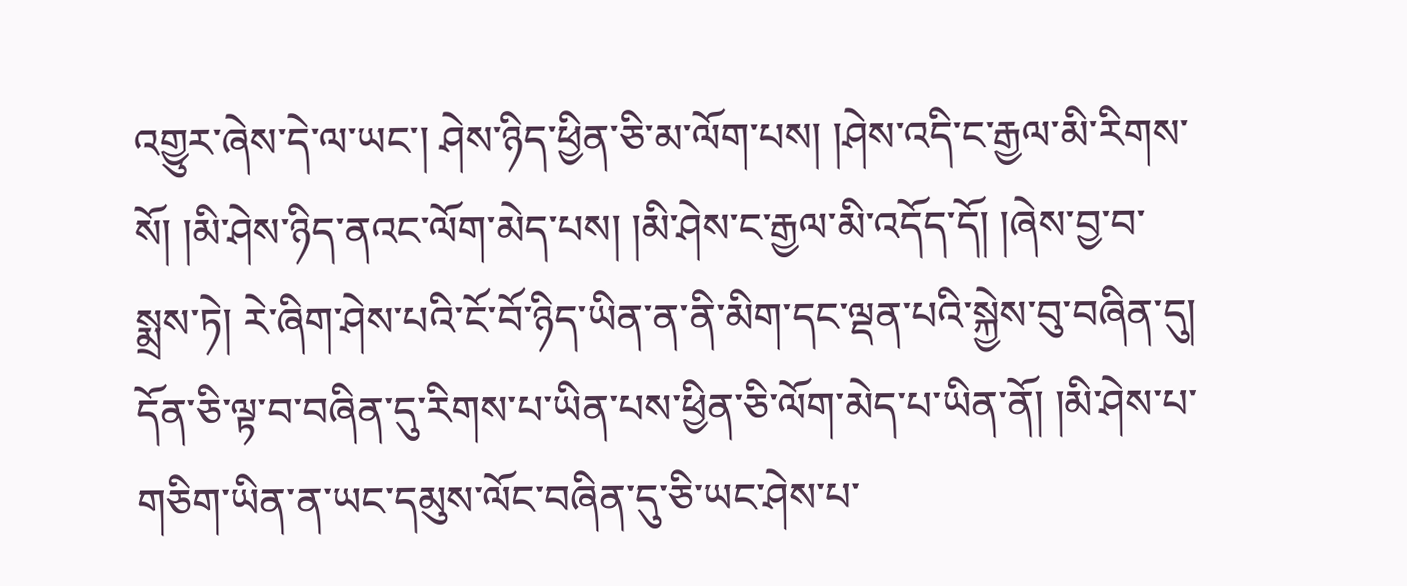འགྱུར་ཞེས་དེ་ལ་ཡང་། ཤེས་ཉིད་ཕྱིན་ཅི་མ་ལོག་པས། །ཤེས་འདི་ང་རྒྱལ་མི་རིགས་སོ། །མི་ཤེས་ཉིད་ནའང་ལོག་མེད་པས། །མི་ཤེས་ང་རྒྱལ་མི་འདོད་དོ། །ཞེས་བྱ་བ་སྨྲས་ཏེ། རེ་ཞིག་ཤེས་པའི་ངོ་བོ་ཉིད་ཡིན་ན་ནི་མིག་དང་ལྡན་པའི་སྐྱེས་བུ་བཞིན་དུ། དོན་ཅི་ལྟ་བ་བཞིན་དུ་རིགས་པ་ཡིན་པས་ཕྱིན་ཅི་ལོག་མེད་པ་ཡིན་ནོ། །མི་ཤེས་པ་གཅིག་ཡིན་ན་ཡང་དམུས་ལོང་བཞིན་དུ་ཅི་ཡང་ཤེས་པ་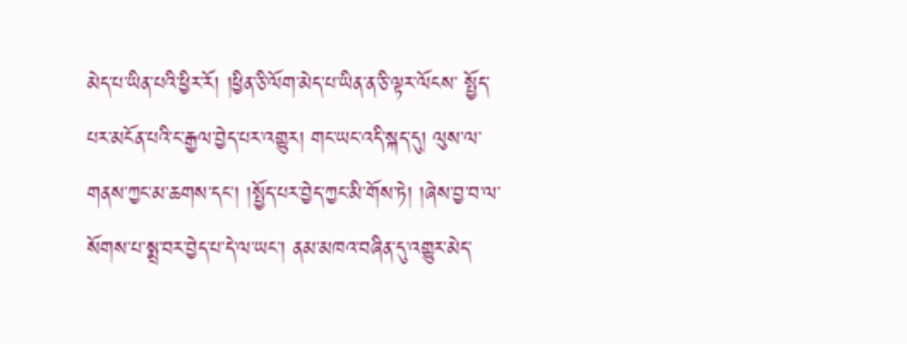མེད་པ་ཡིན་པའི་ཕྱིར་རོ། །ཕྱིན་ཅི་ལོག་མེད་པ་ཡིན་ན་ཅི་ལྟར་ལོངས་ སྤྱོད་པར་མངོན་པའི་ང་རྒྱལ་བྱེད་པར་འགྱུར། གང་ཡང་འདི་སྐད་དུ། ལུས་ལ་གནས་ཀྱང་མ་ཆགས་དང་། །སྤྱོད་པར་བྱེད་ཀྱང་མི་གོས་ཏེ། །ཞེས་བྱ་བ་ལ་སོགས་པ་སྨྲ་བར་བྱེད་པ་དེ་ལ་ཡང་། ནམ་མཁའ་བཞིན་དུ་འགྱུར་མེད་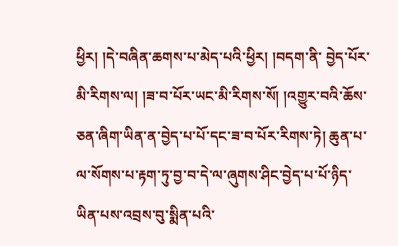ཕྱིར། །དེ་བཞིན་ཆགས་པ་མེད་པའི་ཕྱིར། །བདག་ནི་ བྱེད་པོར་མི་རིགས་ལ། །ཟ་བ་པོར་ཡང་མི་རིགས་སོ། །འགྱུར་བའི་ཆོས་ཅན་ཞིག་ཡིན་ན་བྱེད་པ་པོ་དང་ཟ་བ་པོར་རིགས་ཏེ། ཆུན་པ་ལ་སོགས་པ་རྟག་ཏུ་བྱ་བ་དེ་ལ་ཞུགས་ཤིང་བྱེད་པ་པོ་ཉིད་ཡིན་པས་འབྲས་བུ་སྨིན་པའི་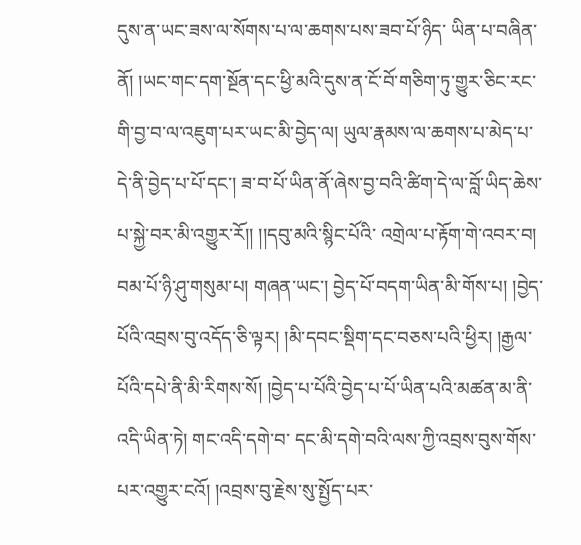དུས་ན་ཡང་ཟས་ལ་སོགས་པ་ལ་ཆགས་པས་ཟབ་པོ་ཉིད་ ཡིན་པ་བཞིན་ནོ། །ཡང་གང་དག་སྔོན་དང་ཕྱི་མའི་དུས་ན་ངོ་བོ་གཅིག་ཏུ་གྱུར་ཅིང་རང་གི་བྱ་བ་ལ་འཇུག་པར་ཡང་མི་བྱེད་ལ། ཡུལ་རྣམས་ལ་ཆགས་པ་མེད་པ་དེ་ནི་བྱེད་པ་པོ་དང་། ཟ་བ་པོ་ཡིན་ནོ་ཞེས་བྱ་བའི་ཚིག་དེ་ལ་བློ་ཡིད་ཆེས་པ་སྐྱེ་བར་མི་འགྱུར་རོ།། །།དབུ་མའི་སྙིང་པོའི་ འགྲེལ་པ་རྟོག་གེ་འབར་བ། བམ་པོ་ཉི་ཤུ་གསུམ་པ། གཞན་ཡང་། བྱེད་པོ་བདག་ཡིན་མི་གོས་པ། །བྱེད་པོའི་འབྲས་བུ་འདོད་ཅི་ལྟར། །མི་དབང་སྡིག་དང་བཅས་པའི་ཕྱིར། །རྒྱལ་པོའི་དཔེ་ནི་མི་རིགས་སོ། །བྱེད་པ་པོའི་བྱེད་པ་པོ་ཡིན་པའི་མཚན་མ་ནི་འདི་ཡིན་ཏེ། གང་འདི་དགེ་བ་ དང་མི་དགེ་བའི་ལས་ཀྱི་འབྲས་བུས་གོས་པར་འགྱུར་ངའོ། །འབྲས་བུ་རྗེས་སུ་སྤྱོད་པར་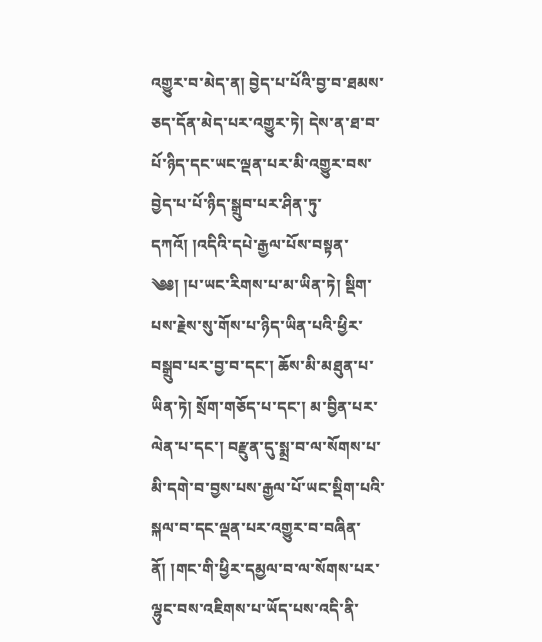འགྱུར་བ་མེད་ན། བྱེད་པ་པོའི་བྱ་བ་ཐམས་ཅད་དོན་མེད་པར་འགྱུར་ཏེ། དེས་ན་ཐ་བ་པོ་ཉིད་དང་ཡང་ལྡན་པར་མི་འགྱུར་བས་བྱེད་པ་པོ་ཉིད་སྒྲུབ་པར་ཤིན་ཏུ་དཀའོ། །འདིའི་དཔེ་རྒྱལ་པོས་བསྟན་ ༄༅། །པ་ཡང་རིགས་པ་མ་ཡིན་ཏེ། སྡིག་པས་རྗེས་སུ་གོས་པ་ཉིད་ཡིན་པའི་ཕྱིར་བསྒྲུབ་པར་བྱ་བ་དང་། ཆོས་མི་མཐུན་པ་ཡིན་ཏེ། སྲོག་གཅོད་པ་དང་། མ་བྱིན་པར་ལེན་པ་དང་། བརྫུན་དུ་སྨྲ་བ་ལ་སོགས་པ་མི་དགེ་བ་བྱས་པས་རྒྱལ་པོ་ཡང་སྡིག་པའི་ སྐལ་བ་དང་ལྡན་པར་འགྱུར་བ་བཞིན་ནོ། །གང་གི་ཕྱིར་དམྱལ་བ་ལ་སོགས་པར་ལྷུང་བས་འཇིགས་པ་ཡོད་པས་འདི་ནི་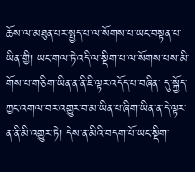ཆོས་ལ་མཐུན་པར་སྤྱད་པ་ལ་སོགས་པ་ཡང་བསྟན་པ་ཡིན་གྱི། ཡང་གལ་ཏེ་འདི་ལ་སྡིག་པ་ལ་སོགས་པས་མི་གོས་པ་གཅིག་ཡིན་ན་ནི་ཇི་ལྟར་འདོད་པ་བཞིན་ དུ་སྐྱོད་ཀྱང་འགལ་བར་འགྱུར་བ་མ་ཡིན་པ་ཞིག་ཡིན་ན་དེ་ལྟར་ན་ནི་མི་འགྱུར་ཏེ། དེས་ན་མིའི་བདག་པོ་ཡང་སྡིག་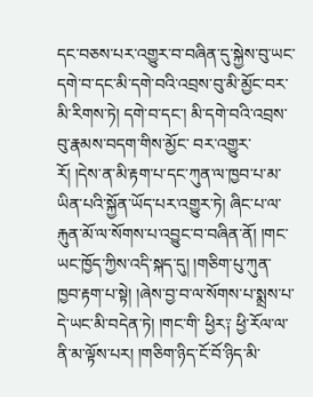དང་བཅས་པར་འགྱུར་བ་བཞིན་དུ་སྐྱེས་བུ་ཡང་དགེ་བ་དང་མི་དགེ་བའི་འབྲས་བུ་མི་མྱོང་བར་མི་རིགས་ཏེ། དགེ་བ་དང་། མི་དགེ་བའི་འབྲས་བུ་རྣམས་བདག་གིས་མྱོང་ བར་འགྱུར་རོ། །དེས་ན་མི་རྟག་པ་དང་ཀུན་ལ་ཁྱབ་པ་མ་ཡིན་པའི་སྐྱོན་ཡོད་པར་འགྱུར་ཏེ། ཞིང་པ་ལ་རྐུན་མོ་ལ་སོགས་པ་འབྱུང་བ་བཞིན་ནོ། །གང་ཡང་ཁྱོད་ཀྱིས་འདི་སྐད་དུ། །གཅིག་པུ་ཀུན་ཁྱབ་རྟག་པ་སྟེ། །ཞེས་བྱ་བ་ལ་སོགས་པ་སྨྲས་པ་དེ་ཡང་མི་བདེན་ཏེ། །གང་གི་ ཕྱིར༑ ཕྱི་རོལ་ལ་ནི་མ་ལྟོས་པར། །གཅིག་ཉིད་ངོ་བོ་ཉིད་མི་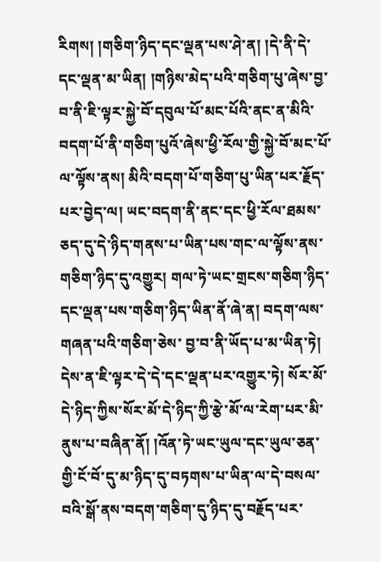རིགས། །གཅིག་ཉིད་དང་ལྡན་པས་ཤེ་ན། །དེ་ནི་དེ་དང་ལྡན་མ་ཡིན། །གཉིས་མེད་པའི་གཅིག་པུ་ཞེས་བྱ་བ་ནི་ཇི་ལྟར་སྐྱེ་བོ་དབུལ་པོ་མང་པོའི་ནང་ན་མིའི་བདག་པོ་ནི་གཅིག་པུའོ་ཞེས་ཕྱི་རོལ་གྱི་སྐྱེ་བོ་མང་པོ་ལ་ལྟོས་ནས། མིའི་བདག་པོ་གཅིག་པུ་ཡིན་པར་རྗོད་པར་བྱེད་ལ། ཡང་བདག་ནི་ནང་དང་ཕྱི་རོལ་ཐམས་ཅད་དུ་དེ་ཉིད་གནས་པ་ཡིན་པས་གང་ལ་ལྟོས་ནས་གཅིག་ཉིད་དུ་འགྱུར། གལ་ཏེ་ཡང་གྲངས་གཅིག་ཉིད་དང་ལྡན་པས་གཅིག་ཉིད་ཡིན་ནོ་ཞེ་ན། བདག་ལས་གཞན་པའི་གཅིག་ཅེས་ བྱ་བ་ནི་ཡོད་པ་མ་ཡིན་ཏེ། དེས་ན་ཇི་ལྟར་དེ་དེ་དང་ལྡན་པར་འགྱུར་ཏེ། སོར་མོ་དེ་ཉིད་ཀྱིས་སོར་མོ་དེ་ཉིད་ཀྱི་རྩེ་མོ་ལ་རེག་པར་མི་ནུས་པ་བཞིན་ནོ། །འོན་ཏེ་ཡང་ཡུལ་དང་ཡུལ་ཅན་གྱི་ངོ་བོ་དུ་མ་ཉིད་དུ་བཏགས་པ་ཡིན་ལ་དེ་བསལ་བའི་སྒོ་ནས་བདག་གཅིག་དུ་ཉིད་དུ་བརྗོད་པར་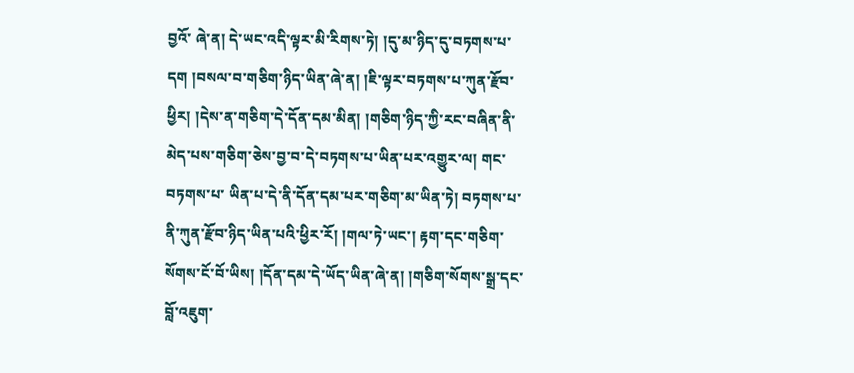བྱའོ་ ཞེ་ན། དེ་ཡང་འདི་ལྟར་མི་རིགས་ཏེ། །དུ་མ་ཉིད་དུ་བཏགས་པ་དག །བསལ་བ་གཅིག་ཉིད་ཡིན་ཞེ་ན། །ཇི་ལྟར་བཏགས་པ་ཀུན་རྫོབ་ཕྱིར། །དེས་ན་གཅིག་དེ་དོན་དམ་མིན། །གཅིག་ཉིད་ཀྱི་རང་བཞིན་ནི་མེད་པས་གཅིག་ཅེས་བྱ་བ་དེ་བཏགས་པ་ཡིན་པར་འགྱུར་ལ། གང་བཏགས་པ་ ཡིན་པ་དེ་ནི་དོན་དམ་པར་གཅིག་མ་ཡིན་ཏེ། བཏགས་པ་ནི་ཀུན་རྫོབ་ཉིད་ཡིན་པའི་ཕྱིར་རོ། །གལ་ཏེ་ཡང་། རྟག་དང་གཅིག་སོགས་ངོ་བོ་ཡིས། །དོན་དམ་དེ་ཡོད་ཡིན་ཞེ་ན། །གཅིག་སོགས་སྒྲ་དང་བློ་འཇུག་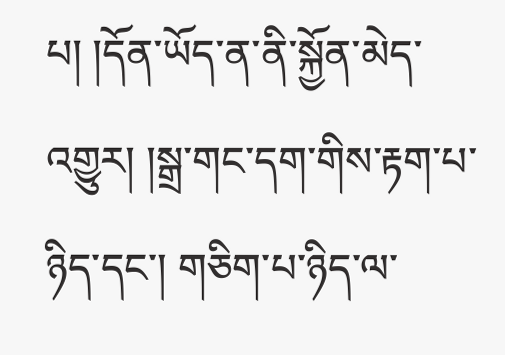པ། །དོན་ཡོད་ན་ནི་སྐྱོན་མེད་འགྱུར། །སྒྲ་གང་དག་གིས་རྟག་པ་ ཉིད་དང་། གཅིག་པ་ཉིད་ལ་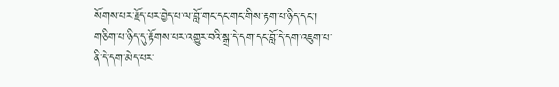སོགས་པར་རྗོད་པར་བྱེད་པ་ལ་བློ་གང་དང་གང་གིས་རྟག་པ་ཉིད་དང་། གཅིག་པ་ཉིད་དུ་རྟོགས་པར་འགྱུར་བའི་སྒྲ་དེ་དག་དང་བློ་དེ་དག་འཇུག་པ་ནི་དེ་དག་མེད་པར་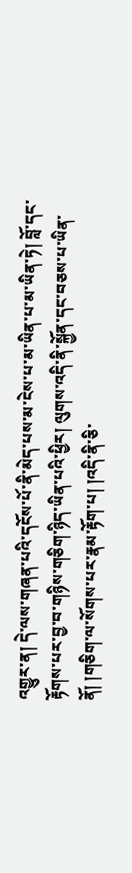འགྱུར་ན། དེ་ལས་གཞན་པའི་དངོས་པོ་ནི་མེད་པས་མ་ངེས་པ་མ་ཡིན་པ་མ་ཡིན་ཏེ། བློ་དང་རྟོགས་པར་བྱ་བ་གཉིས་གཅིག་ཉིད་ཡིན་པའི་ཕྱིར། ལུགས་འདི་ནི་སྐྱོན་དང་བཅས་པ་ཡིན་ནོ། །གཅིག་ལ་སོགས་པར་རྣམ་རྟོག་པ། །འདི་ནི་ཅི་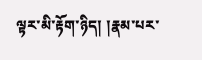ལྟར་མི་རྟོག་ཉིད། །རྣམ་པར་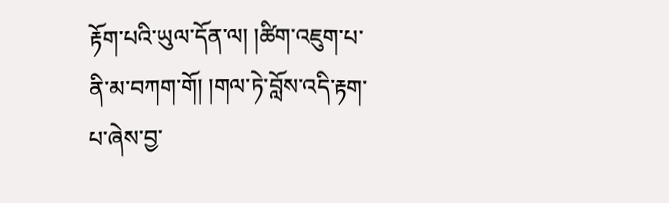རྟོག་པའི་ཡུལ་དོན་ལ། །ཚིག་འཇུག་པ་ནི་མ་བཀག་གོ། །གལ་ཏེ་བློས་འདི་རྟག་པ་ཞེས་བྱ་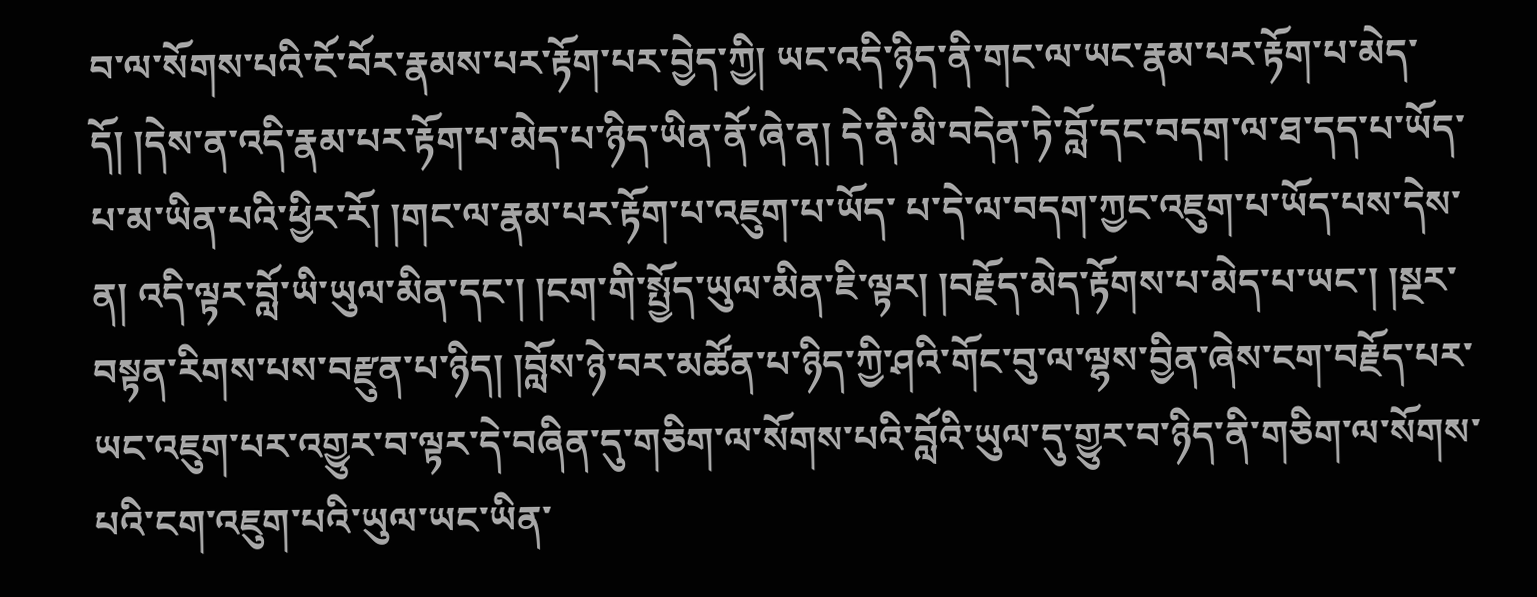བ་ལ་སོགས་པའི་ངོ་བོར་རྣམས་པར་རྟོག་པར་བྱེད་ཀྱི། ཡང་འདི་ཉིད་ནི་གང་ལ་ཡང་རྣམ་པར་རྟོག་པ་མེད་དོ། །དེས་ན་འདི་རྣམ་པར་རྟོག་པ་མེད་པ་ཉིད་ཡིན་ནོ་ཞེ་ན། དེ་ནི་མི་བདེན་ཏེ་བློ་དང་བདག་ལ་ཐ་དད་པ་ཡོད་པ་མ་ཡིན་པའི་ཕྱིར་རོ། །གང་ལ་རྣམ་པར་རྟོག་པ་འཇུག་པ་ཡོད་ པ་དེ་ལ་བདག་ཀྱང་འཇུག་པ་ཡོད་པས་དེས་ན། འདི་ལྟར་བློ་ཡི་ཡུལ་མིན་དང་། །ངག་གི་སྤྱོད་ཡུལ་མིན་ཇི་ལྟར། །བརྗོད་མེད་རྟོགས་པ་མེད་པ་ཡང་། །སྔར་བསྟན་རིགས་པས་བརྫུན་པ་ཉིད། །བློས་ཉེ་བར་མཚོན་པ་ཉིད་ཀྱི་ཤའི་གོང་བུ་ལ་ལྷས་བྱིན་ཞེས་ངག་བརྗོད་པར་ ཡང་འཇུག་པར་འགྱུར་བ་ལྟར་དེ་བཞིན་དུ་གཅིག་ལ་སོགས་པའི་བློའི་ཡུལ་དུ་གྱུར་བ་ཉིད་ནི་གཅིག་ལ་སོགས་པའི་ངག་འཇུག་པའི་ཡུལ་ཡང་ཡིན་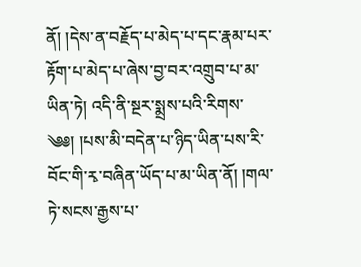ནོ། །དེས་ན་བརྗོད་པ་མེད་པ་དང་རྣམ་པར་རྟོག་པ་མེད་པ་ཞེས་བྱ་བར་འགྲུབ་པ་མ་ཡིན་ཏེ། འདི་ནི་སྔར་སྨྲས་པའི་རིགས་ ༄༅། །པས་མི་བདེན་པ་ཉིད་ཡིན་པས་རི་བོང་གི་རྭ་བཞིན་ཡོད་པ་མ་ཡིན་ནོ། །གལ་ཏེ་སངས་རྒྱས་པ་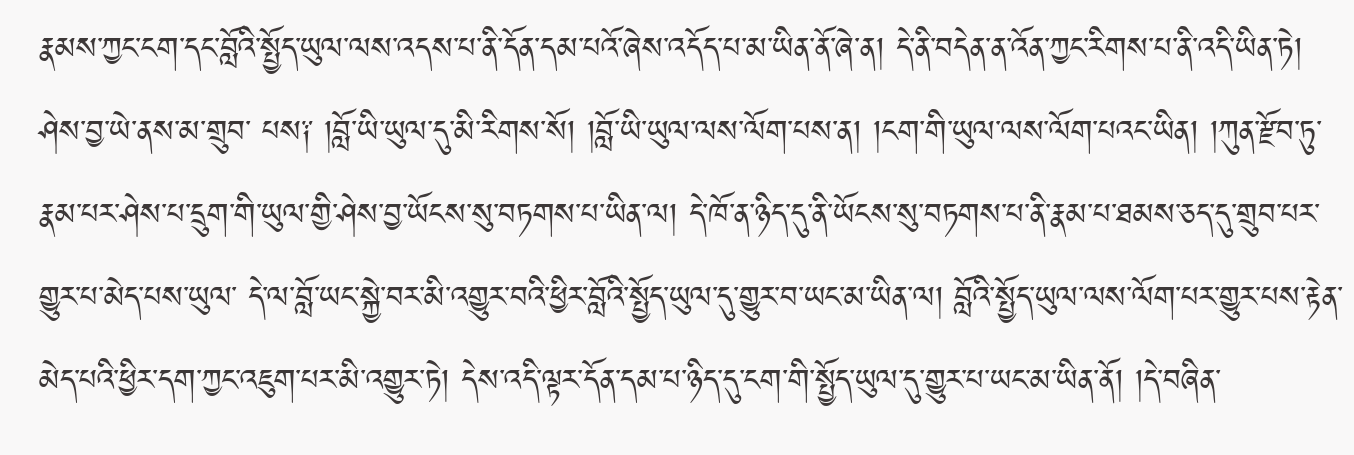རྣམས་ཀྱང་ངག་དང་བློའི་སྤྱོད་ཡུལ་ལས་འདས་པ་ནི་དོན་དམ་པའོ་ཞེས་འདོད་པ་མ་ཡིན་ནོ་ཞེ་ན། དེ་ནི་བདེན་ན་འོན་ཀྱང་རིགས་པ་ནི་འདི་ཡིན་ཏེ། ཤེས་བྱ་ཡེ་ནས་མ་གྲུབ་ པས༑ །བློ་ཡི་ཡུལ་དུ་མི་རིགས་སོ། །བློ་ཡི་ཡུལ་ལས་ལོག་པས་ན། །ངག་གི་ཡུལ་ལས་ལོག་པའང་ཡིན། །ཀུན་རྫོབ་ཏུ་རྣམ་པར་ཤེས་པ་དྲུག་གི་ཡུལ་གྱི་ཤེས་བྱ་ཡོངས་སུ་བཏགས་པ་ཡིན་ལ། དེ་ཁོ་ན་ཉིད་དུ་ནི་ཡོངས་སུ་བཏགས་པ་ནི་རྣམ་པ་ཐམས་ཅད་དུ་གྲུབ་པར་གྱུར་པ་མེད་པས་ཡུལ་ དེ་ལ་བློ་ཡང་སྐྱེ་བར་མི་འགྱུར་བའི་ཕྱིར་བློའི་སྤྱོད་ཡུལ་དུ་གྱུར་བ་ཡང་མ་ཡིན་ལ། བློའི་སྤྱོད་ཡུལ་ལས་ལོག་པར་གྱུར་པས་རྟེན་མེད་པའི་ཕྱིར་དག་ཀྱང་འཇུག་པར་མི་འགྱུར་ཏེ། དེས་འདི་ལྟར་དོན་དམ་པ་ཉིད་དུ་ངག་གི་སྤྱོད་ཡུལ་དུ་གྱུར་པ་ཡང་མ་ཡིན་ནོ། །དེ་བཞིན་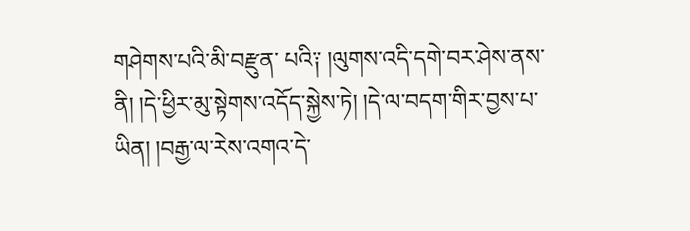གཤེགས་པའི་མི་བརྫུན་ པའི༑ །ལུགས་འདི་དགེ་བར་ཤེས་ནས་ནི། །དེ་ཕྱིར་མུ་སྟེགས་འདོད་སྐྱེས་ཏེ། །དེ་ལ་བདག་གིར་བྱས་པ་ཡིན། །བརྒྱ་ལ་རེས་འགའ་དེ་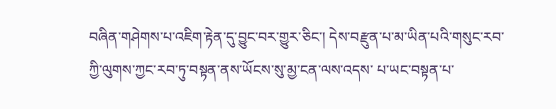བཞིན་གཤེགས་པ་འཇིག་རྟེན་དུ་བྱུང་བར་གྱུར་ཅིང་། དེས་བརྫུན་པ་མ་ཡིན་པའི་གསུང་རབ་ཀྱི་ལུགས་ཀྱང་རབ་ཏུ་བསྟན་ནས་ཡོངས་སུ་མྱ་ངན་ལས་འདས་ པ་ཡང་བསྟན་པ་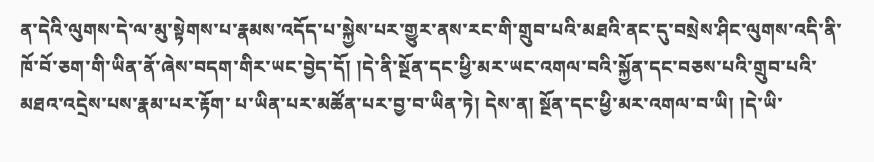ན་དེའི་ལུགས་དེ་ལ་མུ་སྟེགས་པ་རྣམས་འདོད་པ་སྐྱེས་པར་གྱུར་ནས་རང་གི་གྲུབ་པའི་མཐའི་ནང་དུ་བསྲེས་ཤིང་ལུགས་འདི་ནི་ཁོ་བོ་ཅག་གི་ཡིན་ནོ་ཞེས་བདག་གིར་ཡང་བྱེད་དོ། །དེ་ནི་སྔོན་དང་ཕྱི་མར་ཡང་འགལ་བའི་སྐྱོན་དང་བཅས་པའི་གྲུབ་པའི་མཐའ་འདྲེས་པས་རྣམ་པར་རྟོག་ པ་ཡིན་པར་མཚོན་པར་བྱ་བ་ཡིན་ཏེ། དེས་ན། སྔོན་དང་ཕྱི་མར་འགལ་བ་ཡི། །དེ་ཡི་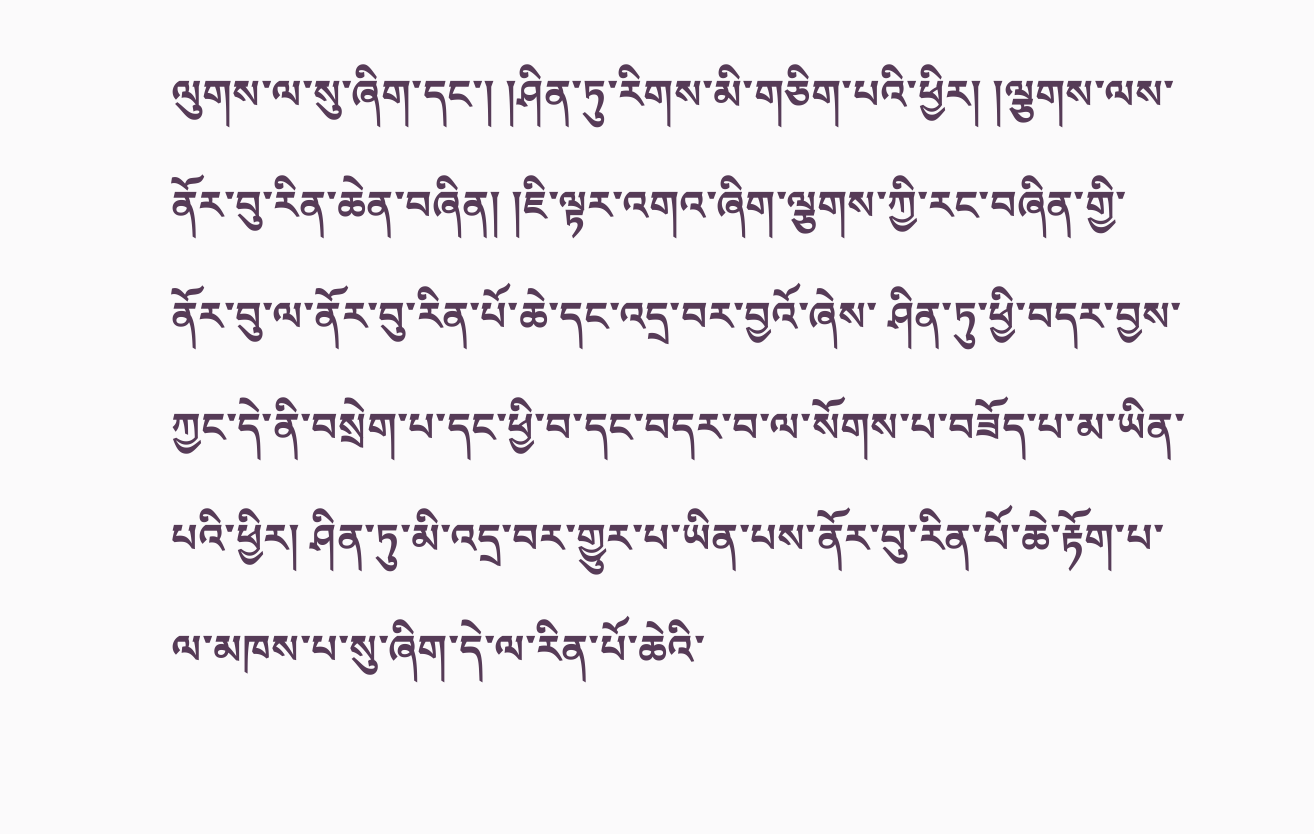ལུགས་ལ་སུ་ཞིག་དང་། །ཤིན་ཏུ་རིགས་མི་གཅིག་པའི་ཕྱིར། །ལྕགས་ལས་ནོར་བུ་རིན་ཆེན་བཞིན། །ཇི་ལྟར་འགའ་ཞིག་ལྕགས་ཀྱི་རང་བཞིན་གྱི་ནོར་བུ་ལ་ནོར་བུ་རིན་པོ་ཆེ་དང་འདྲ་བར་བྱའོ་ཞེས་ ཤིན་ཏུ་ཕྱི་བདར་བྱས་ཀྱང་དེ་ནི་བསྲེག་པ་དང་ཕྱི་བ་དང་བདར་བ་ལ་སོགས་པ་བཟོད་པ་མ་ཡིན་པའི་ཕྱིར། ཤིན་ཏུ་མི་འདྲ་བར་གྱུར་པ་ཡིན་པས་ནོར་བུ་རིན་པོ་ཆེ་རྟོག་པ་ལ་མཁས་པ་སུ་ཞིག་དེ་ལ་རིན་པོ་ཆེའི་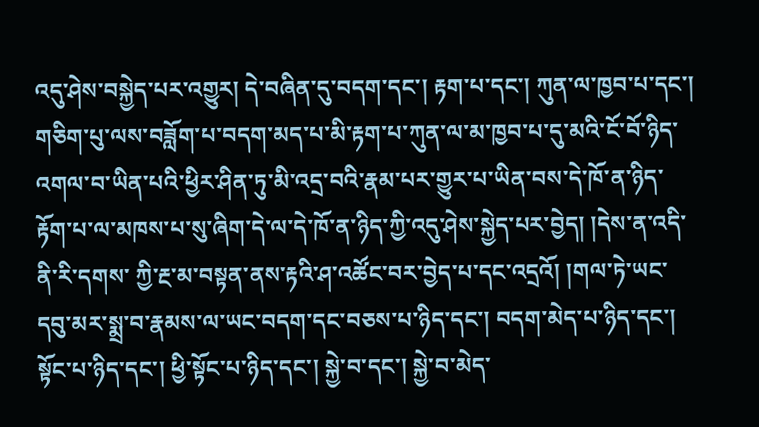འདུ་ཤེས་བསྐྱེད་པར་འགྱུར། དེ་བཞིན་དུ་བདག་དང་། རྟག་པ་དང་། ཀུན་ལ་ཁྱབ་པ་དང་། གཅིག་པུ་ལས་བཟློག་པ་བདག་མད་པ་མི་རྟག་པ་ཀུན་ལ་མ་ཁྱབ་པ་དུ་མའི་ངོ་བོ་ཉིད་འགལ་བ་ཡིན་པའི་ཕྱིར་ཤིན་ཏུ་མི་འདྲ་བའི་རྣམ་པར་གྱུར་པ་ཡིན་བས་དེ་ཁོ་ན་ཉིད་རྟོག་པ་ལ་མཁས་པ་སུ་ཞིག་དེ་ལ་དེ་ཁོ་ན་ཉིད་ཀྱི་འདུ་ཤེས་སྐྱེད་པར་བྱེད། །དེས་ན་འདི་ནི་རི་དགས་ ཀྱི་རྔ་མ་བསྟན་ནས་རྟའི་ཤ་འཚོང་བར་བྱེད་པ་དང་འདྲའོ། །གལ་ཏེ་ཡང་དབུ་མར་སྨྲ་བ་རྣམས་ལ་ཡང་བདག་དང་བཅས་པ་ཉིད་དང་། བདག་མེད་པ་ཉིད་དང་། སྟོང་པ་ཉིད་དང་། ཕྱི་སྟོང་པ་ཉིད་དང་། སྐྱེ་བ་དང་། སྐྱེ་བ་མེད་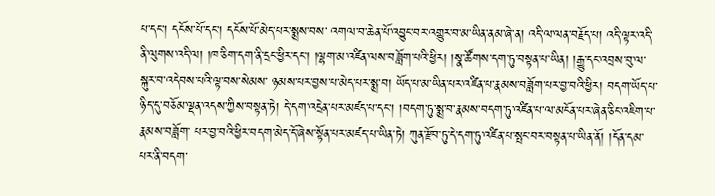པ་དང་། དངོས་པོ་དང་། དངོས་པོ་མེད་པར་སྨྲས་བས་ འགལ་བ་ཆེན་པོ་འབྱུང་བར་འགྱུར་བ་མ་ཡིན་ནམ་ཞེ་ན། འདི་ལ་ལན་བརྗོད་པ། འདི་ལྟར་འདི་ནི་ལུགས་འདི་ལ། །ཁ་ཅིག་དག་ནི་དྲང་ཕྱིར་དང་། །ལྷག་མ་འཛིན་ལས་བཟློག་པའི་ཕྱིར། །སྣ་ཚོགས་དག་ཏུ་བསྟན་པ་ཡིན། །རྒྱུ་དང་འབྲས་བུ་ལ་སྐུར་བ་འདེབས་པའི་ལྟ་བས་སེམས་ ཉམས་པར་བྱས་པ་མེད་པར་སྨྲ་བ། ཡོད་པ་མ་ཡིན་པར་འཛིན་པ་རྣམས་བཟློག་པར་བྱ་བའི་ཕྱིར། བདག་ཡོད་པ་ཉིད་དུ་བཅོམ་ལྡན་འདས་ཀྱིས་བསྟན་ཏེ། དེ་དག་འདྲེན་པར་མཛད་པ་དང་། །བདག་ཏུ་སྨྲ་བ་རྣམས་བདག་ཏུ་འཛིན་པ་ལ་མངོན་པར་ཞེན་ཅིང་འཇིག་པ་རྣམས་བཟློག་ པར་བྱ་བའི་ཕྱིར་བདག་མེད་དོ་ཞེས་སྟོན་པར་མཛད་པ་ཡིན་ཏེ། ཀུན་རྫོབ་ཏུ་དེ་དག་ཏུ་འཛིན་པ་སྤང་བར་བསྟན་པ་ཡིན་ནོ། །དོན་དམ་པར་ནི་བདག་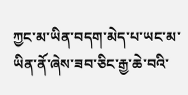ཀྱང་མ་ཡིན་བདག་མེད་པ་ཡང་མ་ཡིན་ནོ་ཞེས་ཟབ་ཅིང་རྒྱ་ཆེ་བའི་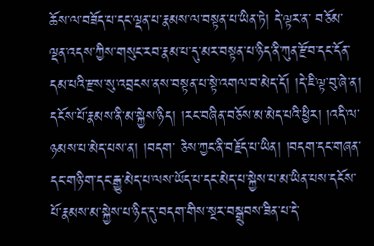ཆོས་ལ་བཟོད་པ་དང་ལྡན་པ་རྣམས་ལ་བསྟན་པ་ཡིན་ཏེ། དེ་ལྟར་ན་ བཅོམ་ལྡན་འདས་ཀྱིས་གསུང་རབ་རྣམ་པ་དུ་མར་བསྟན་པ་ཉིད་ནི་ཀུན་རྫོབ་དང་དོན་དམ་པའི་རྫས་སུ་འབྲངས་ནས་བསྟན་པ་སྟེ་འགལ་བ་མེད་དོ། །དེ་ཇི་ལྟ་བུ་ཞེ་ན། དངོས་པོ་རྣམས་ནི་མ་སྐྱེས་ཉིད། །རང་བཞིན་བཅོས་མ་མེད་པའི་ཕྱིར། །འདི་ལ་ཉམས་པ་མེད་པས་ན། །བདག་ ཅེས་ཀྱང་ནི་བརྗོད་པ་ཡིན། །བདག་དང་གཞན་དང་གཉི་ག་དང་རྒྱུ་མེད་པ་ལས་ཡོད་པ་དང་མེད་པ་སྐྱེས་པ་མ་ཡིན་པས་དངོས་པོ་རྣམས་མ་སྐྱེས་པ་ཉིད་དུ་བདག་གིས་སྔར་བསྒྲུབས་ཟིན་པ་དེ་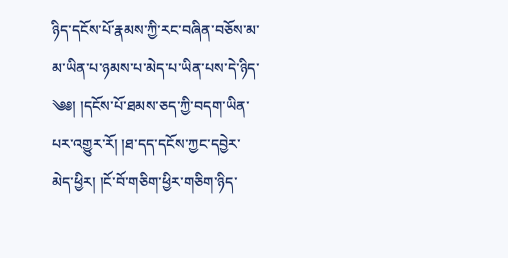ཉིད་དངོས་པོ་རྣམས་ཀྱི་རང་བཞིན་བཅོས་མ་མ་ཡིན་པ་ཉམས་པ་མེད་པ་ཡིན་པས་དེ་ཉིད་ ༄༅། །དངོས་པོ་ཐམས་ཅད་ཀྱི་བདག་ཡིན་པར་འགྱུར་རོ། །ཐ་དད་དངོས་ཀྱང་དབྱེར་མེད་ཕྱིར། །ངོ་བོ་གཅིག་ཕྱིར་གཅིག་ཉིད་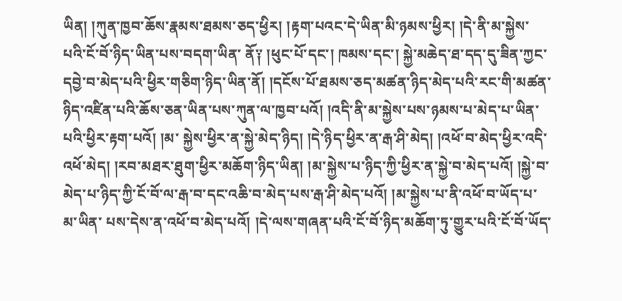ཡིན། །ཀུན་ཁྱབ་ཆོས་རྣམས་ཐམས་ཅད་ཕྱིར། །རྟག་པའང་དེ་ཡིན་མི་ཉམས་ཕྱིར། །དེ་ནི་མ་སྐྱེས་པའི་ངོ་བོ་ཉིད་ཡིན་པས་བདག་ཡིན་ ནོ༑ །ཕུང་པོ་དང་། ཁམས་དང་། སྐྱེ་མཆེད་ཐ་དད་དུ་ཟིན་ཀྱང་དབྱེ་བ་མེད་པའི་ཕྱིར་གཅིག་ཉིད་ཡིན་ནོ། །དངོས་པོ་ཐམས་ཅད་མཚན་ཉིད་མེད་པའི་རང་གི་མཚན་ཉིད་འཛིན་པའི་ཆོས་ཅན་ཡིན་པས་ཀུན་ལ་ཁྱབ་པའོ། །འདི་ནི་མ་སྐྱེས་པས་ཉམས་པ་མེད་པ་ཡིན་པའི་ཕྱིར་རྟག་པའོ། །མ་ སྐྱེས་ཕྱིར་ན་སྐྱེ་མེད་ཉིད། །དེ་ཉིད་ཕྱིར་ན་རྒ་ཤི་མེད། །འཕོ་བ་མེད་ཕྱིར་འདི་འཕོ་མེད། །རབ་མཐར་ཐུག་ཕྱིར་མཆོག་ཉིད་ཡིན། །མ་སྐྱེས་པ་ཉིད་ཀྱི་ཕྱིར་ན་སྐྱེ་བ་མེད་པའོ། །སྐྱེ་བ་མེད་པ་ཉིད་ཀྱི་ངོ་བོ་ལ་རྒ་བ་དང་འཆི་བ་མེད་པས་རྒ་ཤི་མེད་པའོ། །མ་སྐྱེས་པ་ནི་འཕོ་བ་ཡོད་པ་མ་ཡིན་ པས་དེས་ན་འཕོ་བ་མེད་པའོ། །དེ་ལས་གཞན་པའི་ངོ་བོ་ཉིད་མཆོག་ཏུ་གྱུར་པའི་ངོ་བོ་ཡོད་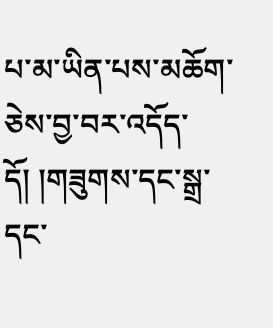པ་མ་ཡིན་པས་མཆོག་ཅེས་བྱ་བར་འདོད་དོ། །གཟུགས་དང་སྒྲ་དང་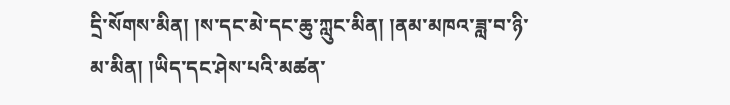དྲི་སོགས་མིན། །ས་དང་མེ་དང་ཆུ་ཀླུང་མིན། །ནམ་མཁའ་ཟླ་བ་ཉི་མ་མིན། །ཡིད་དང་ཤེས་པའི་མཚན་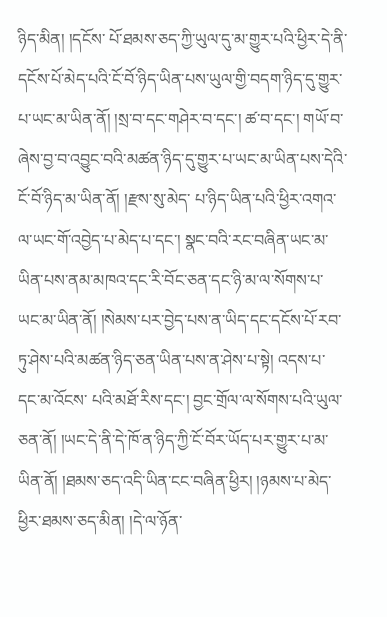ཉིད་མིན། །དངོས་ པོ་ཐམས་ཅད་ཀྱི་ཡུལ་དུ་མ་གྱུར་པའི་ཕྱིར་དེ་ནི་དངོས་པོ་མེད་པའི་ངོ་བོ་ཉིད་ཡིན་པས་ཡུལ་གྱི་བདག་ཉིད་དུ་གྱུར་པ་ཡང་མ་ཡིན་ནོ། །སྲ་བ་དང་གཤེར་བ་དང་། ཚ་བ་དང་། གཡོ་བ་ཞེས་བྱ་བ་འབྱུང་བའི་མཚན་ཉིད་དུ་གྱུར་པ་ཡང་མ་ཡིན་པས་དེའི་ངོ་བོ་ཉིད་མ་ཡིན་ནོ། །རྫས་སུ་མེད་ པ་ཉིད་ཡིན་པའི་ཕྱིར་འགའ་ལ་ཡང་གོ་འབྱེད་པ་མེད་པ་དང་། སྣང་བའི་རང་བཞིན་ཡང་མ་ཡིན་པས་ནམ་མཁའ་དང་རི་བོང་ཅན་དང་ཉི་མ་ལ་སོགས་པ་ཡང་མ་ཡིན་ནོ། །སེམས་པར་བྱེད་པས་ན་ཡིད་དང་དངོས་པོ་རབ་ཏུ་ཤེས་པའི་མཚན་ཉིད་ཅན་ཡིན་པས་ན་ཤེས་པ་སྟེ། འདས་པ་དང་མ་འོངས་ པའི་མཐོ་རིས་དང་། བྱང་གྲོལ་ལ་སོགས་པའི་ཡུལ་ཅན་ནོ། །ཡང་དེ་ནི་དེ་ཁོ་ན་ཉིད་ཀྱི་ངོ་བོར་ཡོད་པར་གྱུར་པ་མ་ཡིན་ནོ། །ཐམས་ཅད་འདི་ཡིན་ངང་བཞིན་ཕྱིར། །ཉམས་པ་མེད་ཕྱིར་ཐམས་ཅད་མིན། །དེ་ལ་ཉོན་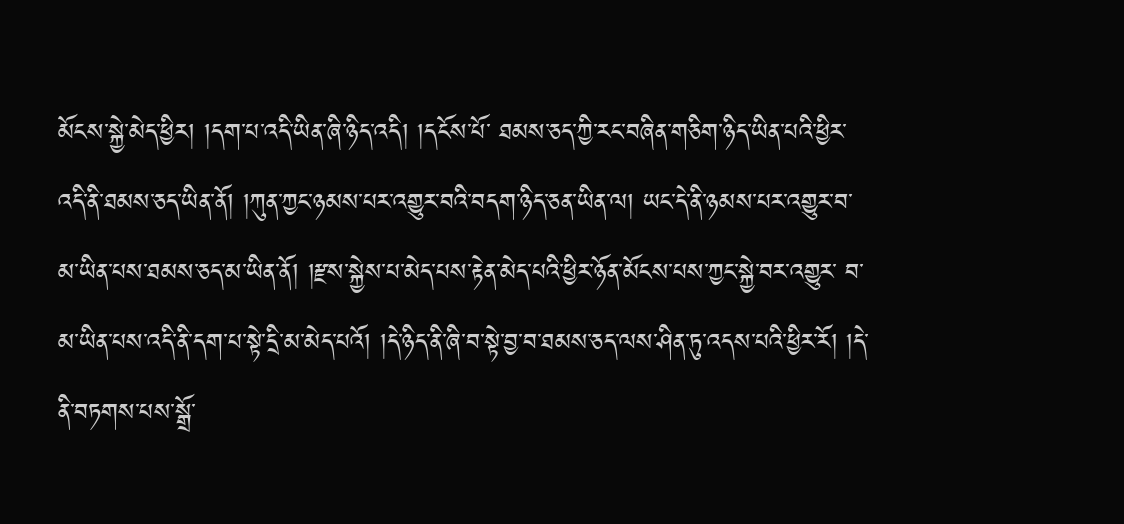མོངས་སྐྱེ་མེད་ཕྱིར། །དག་པ་འདི་ཡིན་ཞི་ཉིད་འདི། །དངོས་པོ་ ཐམས་ཅད་ཀྱི་རང་བཞིན་གཅིག་ཉིད་ཡིན་པའི་ཕྱིར་འདི་ནི་ཐམས་ཅད་ཡིན་ནོ། །ཀུན་ཀྱང་ཉམས་པར་འགྱུར་བའི་བདག་ཉིད་ཅན་ཡིན་ལ། ཡང་དེ་ནི་ཉམས་པར་འགྱུར་བ་མ་ཡིན་པས་ཐམས་ཅད་མ་ཡིན་ནོ། །རྫས་སྐྱེས་པ་མེད་པས་རྟེན་མེད་པའི་ཕྱིར་ཉོན་མོངས་པས་ཀྱང་སྐྱེ་བར་འགྱུར་ བ་མ་ཡིན་པས་འདི་ནི་དག་པ་སྟེ་དྲི་མ་མེད་པའོ། །དེ་ཉིད་ནི་ཞི་བ་སྟེ་བྱ་བ་ཐམས་ཅད་ལས་ཤིན་ཏུ་འདས་པའི་ཕྱིར་རོ། །དེ་ནི་བཏགས་པས་སྒྲོ་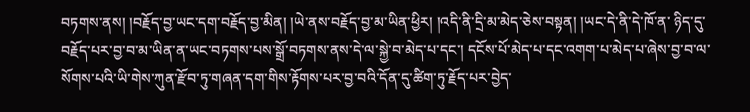བཏགས་ནས། །བརྗོད་བྱ་ཡང་དག་བརྗོད་བྱ་མིན། །ཡེ་ནས་བརྗོད་བྱ་མ་ཡིན་ཕྱིར། །འདི་ནི་དྲི་མ་མེད་ཅེས་བསྟན། །ཡང་དེ་ནི་དེ་ཁོ་ན་ ཉིད་དུ་བརྗོད་པར་བྱ་བ་མ་ཡིན་ན་ཡང་བཏགས་པས་སྒྲོ་བཏགས་ནས་དེ་ལ་སྐྱེ་བ་མེད་པ་དང་། དངོས་པོ་མེད་པ་དང་འགག་པ་མེད་པ་ཞེས་བྱ་བ་ལ་སོགས་པའི་ཡི་གེས་ཀུན་རྫོབ་ཏུ་གཞན་དག་གིས་རྟོགས་པར་བྱ་བའི་དོན་དུ་ཚིག་ཏུ་རྗོད་པར་བྱེད་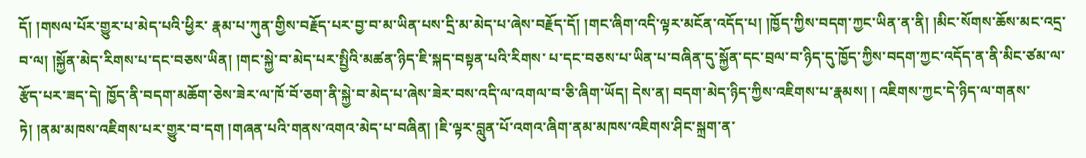དོ། །གསལ་པོར་གྱུར་པ་མེད་པའི་ཕྱིར་ རྣམ་པ་ཀུན་གྱིས་བརྗོད་པར་བྱ་བ་མ་ཡིན་པས་དྲི་མ་མེད་པ་ཞེས་བརྗོད་དོ། །གང་ཞིག་འདི་ལྟར་མངོན་འདོད་པ། །ཁྱོད་ཀྱིས་བདག་ཀྱང་ཡིན་ན་ནི། །མིང་སོགས་ཆོས་མང་འདྲ་བ་ལ། །སྐྱོན་མེད་རིགས་པ་དང་བཅས་ཡིན། །གང་སྐྱེ་བ་མེད་པར་སྤྱིའི་མཚན་ཉིད་ཇི་སྐད་བསྟན་པའི་རིགས་ པ་དང་བཅས་པ་ཡིན་པ་བཞིན་དུ་སྐྱོན་དང་བྲལ་བ་ཉིད་དུ་ཁྱོད་ཀྱིས་བདག་ཀྱང་འདོད་ན་ནི་མིང་ཙམ་ལ་རྩོད་པར་ཟད་དེ། ཁྱོད་ནི་བདག་མཆོག་ཅེས་ཟེར་ལ་ཁོ་བོ་ཅག་ནི་སྐྱེ་བ་མེད་པ་ཞེས་ཟེར་བས་འདི་ལ་འགལ་བ་ཅི་ཞིག་ཡོད། དེས་ན། བདག་མེད་ཉིད་ཀྱིས་འཇིགས་པ་རྣམས། ། འཇིགས་ཀྱང་དེ་ཉིད་ལ་གནས་ཏེ། །ནམ་མཁས་འཇིགས་པར་གྱུར་བ་དག །གཞན་པའི་གནས་འགའ་མེད་པ་བཞིན། །ཇི་ལྟར་བླུན་པོ་འགའ་ཞིག་ནམ་མཁས་འཇིགས་ཤིང་སྐྲག་ན་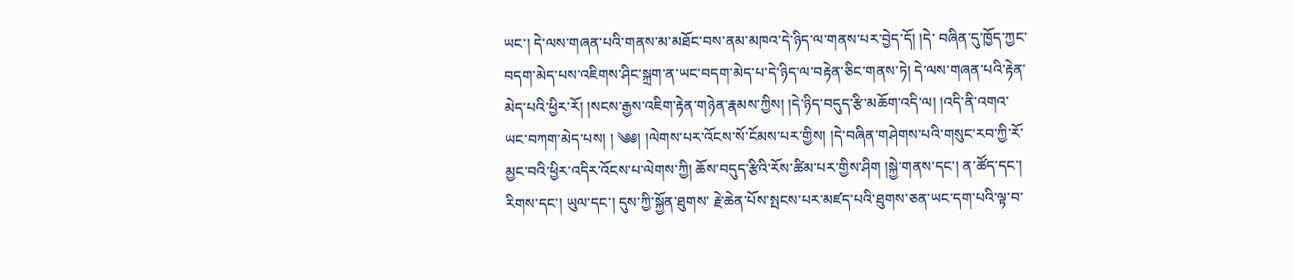ཡང་། དེ་ལས་གཞན་པའི་གནས་མ་མཐོང་བས་ནམ་མཁའ་དེ་ཉིད་ལ་གནས་པར་བྱེད་དོ། །དེ་ བཞིན་དུ་ཁྱོད་ཀྱང་བདག་མེད་པས་འཇིགས་ཤིང་སྐྲག་ན་ཡང་བདག་མེད་པ་དེ་ཉིད་ལ་བརྟེན་ཅིང་གནས་ཏེ། དེ་ལས་གཞན་པའི་རྟེན་མེད་པའི་ཕྱིར་རོ། །སངས་རྒྱས་འཇིག་རྟེན་གཉེན་རྣམས་ཀྱིས། །དེ་ཉིད་བདུད་རྩི་མཆོག་འདི་ལ། །འདི་ནི་འགའ་ཡང་བཀག་མེད་པས། ། ༄༅། །ལེགས་པར་འོངས་སོ་ངོམས་པར་གྱིས། །དེ་བཞིན་གཤེགས་པའི་གསུང་རབ་ཀྱི་རོ་མྱང་བའི་ཕྱིར་འདིར་འོངས་པ་ལེགས་ཀྱི། ཆོས་བདུད་རྩིའི་རོས་ཚིམ་པར་གྱིས་ཤིག །སྐྱེ་གནས་དང་། ན་ཚོད་དང་། རིགས་དང་། ཡུལ་དང་། དུས་ཀྱི་སྐྱོན་ཐུགས་ རྗེ་ཆེན་པོས་སྤངས་པར་མཛད་པའི་ཐུགས་ཅན་ཡང་དག་པའི་ལྟ་བ་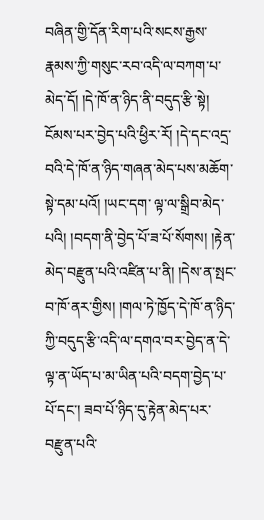བཞིན་གྱི་དོན་རིག་པའི་སངས་རྒྱས་རྣམས་ཀྱི་གསུང་རབ་འདི་ལ་བཀག་པ་མེད་དོ། །དེ་ཁོ་ན་ཉིད་ནི་བདུད་རྩི་སྟེ། ངོམས་པར་བྱེད་པའི་ཕྱིར་རོ། །དེ་དང་འདྲ་བའི་དེ་ཁོ་ན་ཉིད་གཞན་མེད་པས་མཆོག་སྟེ་དམ་པའོ། །ཡང་དག་ ལྟ་ལ་སྒྲིབ་མེད་པའི། །བདག་ནི་བྱེད་པོ་ཟ་པོ་སོགས། །རྟེན་མེད་བརྫུན་པའི་འཛིན་པ་ནི། །དེས་ན་སྤང་བ་ཁོ་ནར་གྱིས། །གལ་ཏེ་ཁྱོད་དེ་ཁོ་ན་ཉིད་ཀྱི་བདུད་རྩི་འདི་ལ་དགའ་བར་བྱེད་ན་དེ་ལྟ་ན་ཡོད་པ་མ་ཡིན་པའི་བདག་བྱེད་པ་པོ་དང་། ཟབ་པོ་ཉིད་དུ་རྟེན་མེད་པར་བརྫུན་པའི་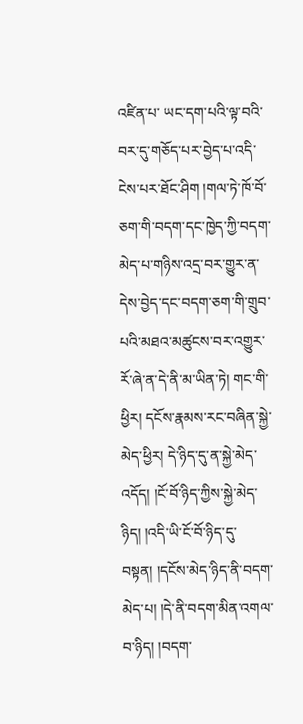འཛིན་པ་ ཡང་དག་པའི་ལྟ་བའི་བར་དུ་གཅོད་པར་བྱེད་པ་འདི་ངེས་པར་ཐོང་ཤིག །གལ་ཏེ་ཁོ་བོ་ཅག་གི་བདག་དང་ཁྱེད་ཀྱི་བདག་མེད་པ་གཉིས་འདྲ་བར་གྱུར་ན་དེས་བྱེད་དང་བདག་ཅག་གི་གྲུབ་པའི་མཐའ་མཚུངས་བར་འགྱུར་རོ་ཞེ་ན་དེ་ནི་མ་ཡིན་ཏེ། གང་གི་ཕྱིར། དངོས་རྣམས་རང་བཞིན་སྐྱེ་ མེད་ཕྱིར། དེ་ཉིད་དུ་ན་སྐྱེ་མེད་འདོད། །ངོ་བོ་ཉིད་ཀྱིས་སྐྱེ་མེད་ཉིད། །འདི་ཡི་ངོ་བོ་ཉིད་དུ་བསྟན། །དངོས་མེད་ཉིད་ནི་བདག་མེད་པ། །དེ་ནི་བདག་མིན་འགལ་བ་ཉིད། །བདག་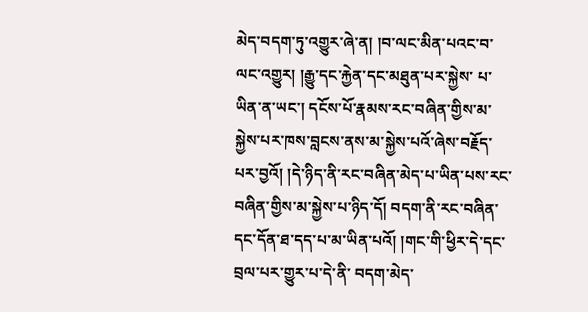མེད་བདག་ཏུ་འགྱུར་ཞེ་ན། །བ་ལང་མིན་པའང་བ་ལང་འགྱུར། །རྒྱུ་དང་རྐྱེན་དང་མཐུན་པར་སྐྱེས་ པ་ཡིན་ན་ཡང་། དངོས་པོ་རྣམས་རང་བཞིན་གྱིས་མ་སྐྱེས་པར་ཁས་བླངས་ནས་མ་སྐྱེས་པའོ་ཞེས་བརྗོད་པར་བྱའོ། །དེ་ཉིད་ནི་རང་བཞིན་མེད་པ་ཡིན་པས་རང་བཞིན་གྱིས་མ་སྐྱེས་པ་ཉིད་དོ། བདག་ནི་རང་བཞིན་དང་དོན་ཐ་དད་པ་མ་ཡིན་པའོ། །གང་གི་ཕྱིར་དེ་དང་བྲལ་པར་གྱུར་པ་དེ་ནི་ བདག་མེད་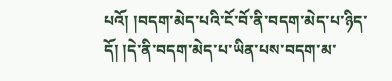པའོ། །བདག་མེད་པའི་ངོ་བོ་ནི་བདག་མེད་པ་ཉིད་དོ། །དེ་ནི་བདག་མེད་པ་ཡིན་པས་བདག་མ་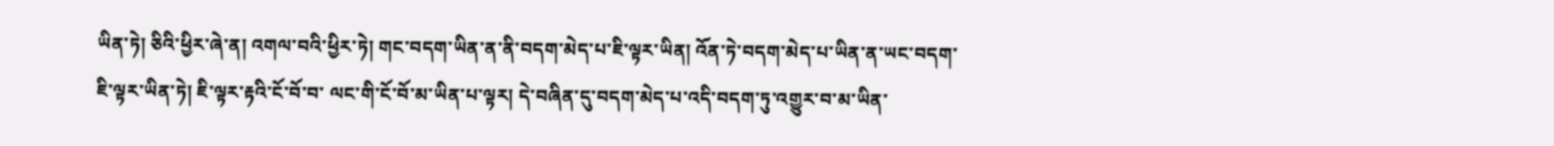ཡིན་ཏེ། ཅིའི་ཕྱིར་ཞེ་ན། འགལ་བའི་ཕྱིར་ཏེ། གང་བདག་ཡིན་ན་ནི་བདག་མེད་པ་ཇི་ལྟར་ཡིན། འོན་ཏེ་བདག་མེད་པ་ཡིན་ན་ཡང་བདག་ཇི་ལྟར་ཡིན་ཏེ། ཇི་ལྟར་རྟའི་ངོ་བོ་བ་ ལང་གི་ངོ་བོ་མ་ཡིན་པ་ལྟར། དེ་བཞིན་དུ་བདག་མེད་པ་འདི་བདག་ཏུ་འགྱུར་བ་མ་ཡིན་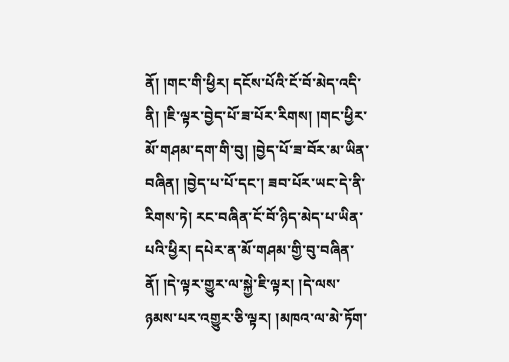ནོ། །གང་གི་ཕྱིར། དངོས་པོའི་ངོ་བོ་མེད་འདི་ནི། །ཇི་ལྟར་བྱེད་པོ་ཟ་པོར་རིགས། །གང་ཕྱིར་མོ་གཤམ་དག་གི་བུ། །བྱེད་པོ་ཟ་བོར་མ་ཡིན་བཞིན། །བྱེད་པ་པོ་དང་། ཟབ་པོར་ཡང་དེ་ནི་རིགས་ཏེ། རང་བཞིན་ངོ་བོ་ཉིད་མེད་པ་ཡིན་པའི་ཕྱིར། དཔེར་ན་མོ་གཤམ་གྱི་བུ་བཞིན་ནོ། །དེ་ལྟར་གྱུར་ལ་སྐྱེ་ཇི་ལྟར། །དེ་ལས་ཉམས་པར་འགྱུར་ཅི་ལྟར། །མཁའ་ལ་མེ་ཏོག་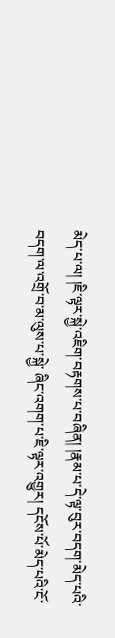མེད་པ་ལ། །ཇི་ལྟར་སྐྱེ་འཇིག་བརྟགས་པ་བཞིན། །རྣམ་པ་དེ་ལྟ་བུར་བདག་མེད་པའི་བདག་ལ་འགྲོ་བ་མ་ལུས་པ་སྐྱེ་ ཞིང་འགག་པ་ཇི་ལྟར་འགྱུར། དངོས་པོ་མེད་པའི་ངོ་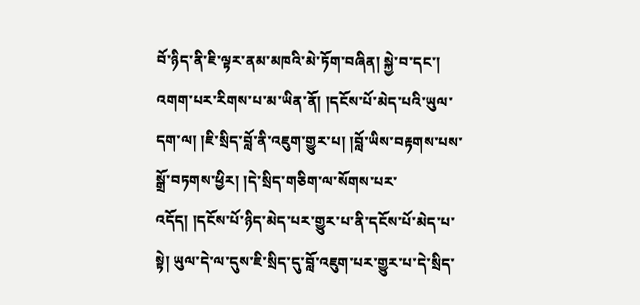བོ་ཉིད་ནི་ཇི་ལྟར་ནམ་མཁའི་མེ་ཏོག་བཞིན། སྐྱེ་བ་དང་། འགག་པར་རིགས་པ་མ་ཡིན་ནོ། །དངོས་པོ་མེད་པའི་ཡུལ་དག་ལ། །ཇི་སྲིད་བློ་ནི་འཇུག་གྱུར་པ། །བློ་ཡིས་བརྟགས་པས་སྒྲོ་བཏགས་ཕྱིར། །དེ་སྲིད་གཅིག་ལ་སོགས་པར་ འདོད། །དངོས་པོ་ཉིད་མེད་པར་གྱུར་པ་ནི་དངོས་པོ་མེད་པ་སྟེ། ཡུལ་དེ་ལ་དུས་ཇི་སྲིད་དུ་བློ་འཇུག་པར་གྱུར་པ་དེ་སྲིད་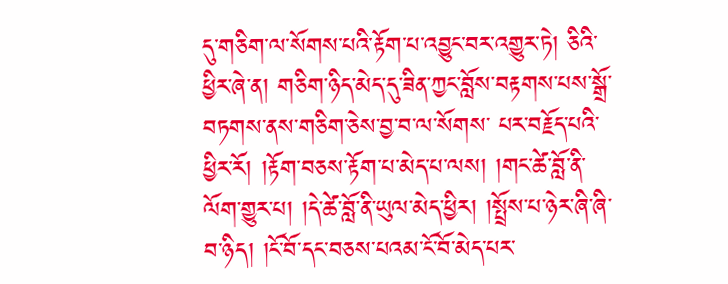དུ་གཅིག་ལ་སོགས་པའི་རྟོག་པ་འབྱུང་བར་འགྱུར་ཏེ། ཅིའི་ཕྱིར་ཞེ་ན། གཅིག་ཉིད་མེད་དུ་ཟིན་ཀྱང་བློས་བརྟགས་པས་སྒྲོ་བཏགས་ནས་གཅིག་ཅེས་བྱ་བ་ལ་སོགས་ པར་བརྗོད་པའི་ཕྱིར་རོ། །རྟོག་བཅས་རྟོག་པ་མེད་པ་ལས། །གང་ཚེ་བློ་ནི་ལོག་གྱུར་པ། །དེ་ཚེ་བློ་ནི་ཡུལ་མེད་ཕྱིར། །སྤྲོས་པ་ཉེར་ཞི་ཞི་བ་ཉིད། །ངོ་བོ་དང་བཅས་པའམ་ངོ་བོ་མེད་པར་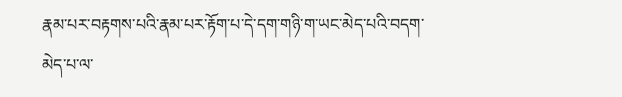རྣམ་པར་བརྟགས་པའི་རྣམ་པར་རྟོག་པ་དེ་དག་གཉི་ག་ཡང་མེད་པའི་བདག་མེད་པ་ལ་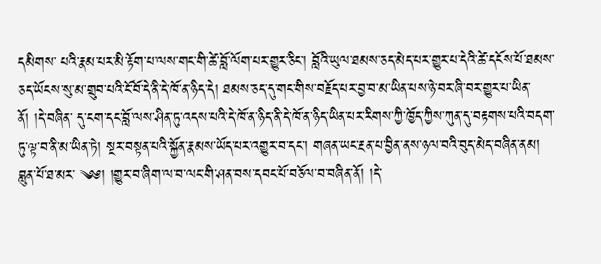དམིགས་ པའི་རྣམ་པར་མི་རྟོག་པ་ལས་གང་གི་ཚེ་བློ་ལོག་པར་གྱུར་ཅིང་། བློའི་ཡུལ་ཐམས་ཅད་མེད་པར་གྱུར་པ་དེའི་ཚེ་དངོས་པོ་ཐམས་ཅད་ཡོངས་སུ་མ་གྲུབ་པའི་ངོ་བོ་དེ་ནི་དེ་ཁོ་ན་ཉིད་དེ། ཐམས་ཅད་དུ་གང་གིས་བརྗོད་པར་བྱ་བ་མ་ཡིན་པས་ཉེ་བར་ཞི་བར་གྱུར་པ་ཡིན་ནོ། །དེ་བཞིན་ དུ་ངག་དང་བློ་ལས་ཤིན་ཏུ་འདས་པའི་དེ་ཁོ་ན་ཉིད་ནི་དེ་ཁོ་ན་ཉིད་ཡིན་པར་རིགས་ཀྱི་ཁྱོད་ཀྱིས་ཀུན་དུ་བརྟགས་པའི་བདག་ཏུ་ལྟ་བ་ནི་མ་ཡིན་ཏེ། སྔར་བསྟན་པའི་སྐྱོན་རྣམས་ཡོད་པར་འགྱུར་བ་དང་། གཞན་ཡང་རྔན་པ་བྱིན་ནས་ཉལ་བའི་བུད་མེད་བཞིན་ནམ། བླུན་པོ་ཐ་མར་ ༄༅། །གྱུར་བ་ཞིག་ལ་བ་ལང་གི་ཤན་བས་དབང་པོ་བཅོལ་བ་བཞིན་ནོ། །དེ་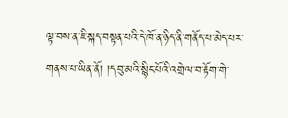ལྟ་བས་ན་ཇི་སྐད་བསྟན་པའི་དེ་ཁོ་ན་ཉིད་ནི་གནོད་པ་མེད་པར་གནས་པ་ཡིན་ནོ། །དབུ་མའི་སྙིང་པོའི་འགྲེལ་བ་རྟོག་གེ་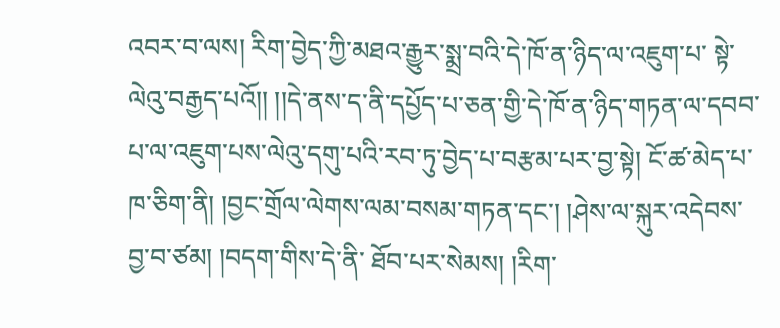འབར་བ་ལས། རིག་བྱེད་ཀྱི་མཐའ་རྒྱུར་སྨྲ་བའི་དེ་ཁོ་ན་ཉིད་ལ་འཇུག་པ་ སྟེ་ལེའུ་བརྒྱད་པའོ།། །།དེ་ནས་ད་ནི་དཔྱོད་པ་ཅན་གྱི་དེ་ཁོ་ན་ཉིད་གཏན་ལ་དབབ་པ་ལ་འཇུག་པས་ལེའུ་དགུ་པའི་རབ་ཏུ་བྱེད་པ་བརྩམ་པར་བྱ་སྟེ། ངོ་ཚ་མེད་པ་ཁ་ཅིག་ནི། །བྱང་གྲོལ་ལེགས་ལམ་བསམ་གཏན་དང་། །ཤེས་ལ་སྐུར་འདེབས་བྱ་བ་ཙམ། །བདག་གིས་དེ་ནི་ ཐོབ་པར་སེམས། །རིག་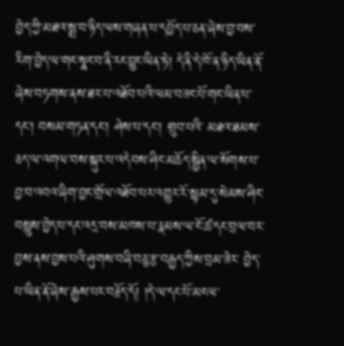བྱེད་ཀྱི་མཐའ་སྨྲ་བ་ཉིད་ལས་གཞན་པ་དཔྱོད་པ་ཅན་ཞེས་བྱ་བས་རིག་བྱེད་ལ་གང་སྣང་བ་ནི་རང་བྱུང་ཡིན་ཏེ། དེ་ནི་དེ་ཁོ་ན་ཉིད་ཡིན་ནོ་ཞེས་བཏགས་ནས་ཐར་པ་འཐོབ་པའི་ལམ་བཟང་པོ་གང་ཡིན་པ་དང་། བསམ་གཏན་དང་། ཤེས་པ་དང་། གྲུབ་པའི་ མཐའ་ཐམས་ཅད་ལ་འགལ་བས་སྐུར་པ་འདེབས་ཤིང་མཆོད་སྦྱིན་ལ་སོགས་པ་བྱ་བ་འབའ་ཞིག་བྱང་གྲོལ་འཐོབ་པར་འགྱུར་རོ་སྙམ་དུ་སེམས་ཤིང་བསླུས་བྱེད་པ་དང་འདྲ་བས་མཁས་པ་རྣམས་ལ་ངོ་ཚ་དང་བྲལ་བར་བྱས་ནས་བྱས་པའི་ཤུགས་བཞི་བཅུ་རྩ་བརྒྱད་ཀྱིས་བྲམ་ཟེར་ བྱེད་པ་ཡིན་ནོ་ཞེས་རྒྱས་པར་བརྗོད་དོ། །དེ་ལ་དང་པོ་མངལ་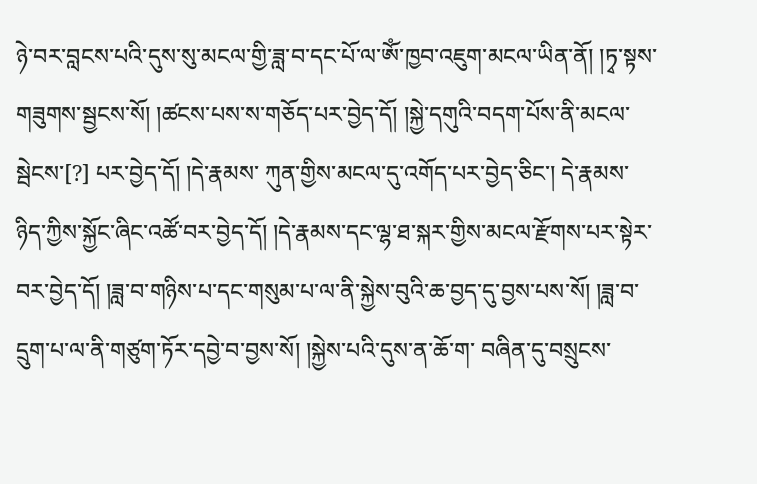ཉེ་བར་བླངས་པའི་དུས་སུ་མངལ་གྱི་ཟླ་བ་དང་པོ་ལ་ཨོཾ་ཁྱབ་འཇུག་མངལ་ཡིན་ནོ། །ཏྭ་སྟས་གཟུགས་སྦྱངས་སོ། །ཚངས་པས་ས་གཅོད་པར་བྱེད་དོ། །སྐྱེ་དགུའི་བདག་པོས་ནི་མངལ་སྦེངས་[?] པར་བྱེད་དོ། །དེ་རྣམས་ ཀུན་གྱིས་མངལ་དུ་འགོད་པར་བྱེད་ཅིང་། དེ་རྣམས་ཉིད་ཀྱིས་སྐྱོང་ཞིང་འཚོ་བར་བྱེད་དོ། །དེ་རྣམས་དང་ལྷ་ཐ་སྐར་གྱིས་མངལ་རྫོགས་པར་སྟེར་བར་བྱེད་དོ། །ཟླ་བ་གཉིས་པ་དང་གསུམ་པ་ལ་ནི་སྐྱེས་བུའི་ཆ་བྱད་དུ་བྱས་པས་སོ། །ཟླ་བ་དྲུག་པ་ལ་ནི་གཙུག་ཏོར་དབྱེ་བ་བྱས་སོ། །སྐྱེས་པའི་དུས་ན་ཆོ་ག་ བཞིན་དུ་བསྲུངས་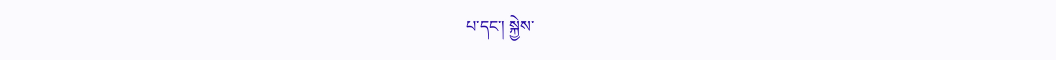པ་དང་། སྐྱེས་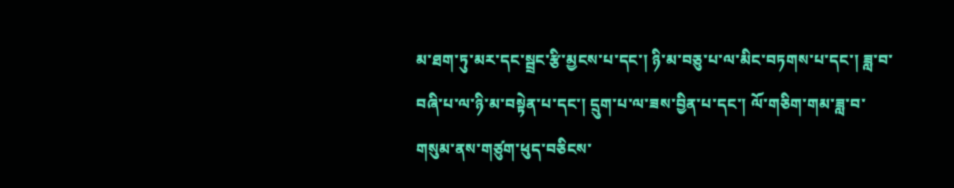མ་ཐག་ཏུ་མར་དང་སྦྲང་རྩི་མྱངས་པ་དང་། ཉི་མ་བཅུ་པ་ལ་མིང་བཏགས་པ་དང་། ཟླ་བ་བཞི་པ་ལ་ཉི་མ་བསྟེན་པ་དང་། དྲུག་པ་ལ་ཟས་བྱིན་པ་དང་། ལོ་གཅིག་གམ་ཟླ་བ་གསུམ་ནས་གཙུག་ཕུད་བཅིངས་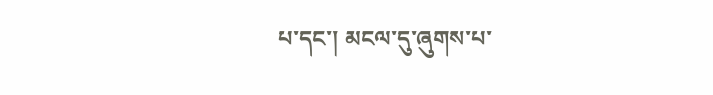པ་དང་། མངལ་དུ་ཞུགས་པ་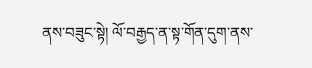ནས་བཟུང་སྟེ། ལོ་བརྒྱད་ན་སྟ་གོན་དུག་ནས་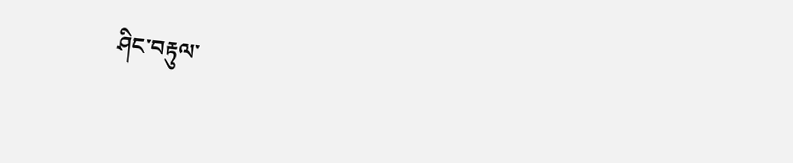ཤིང་བརྟུལ་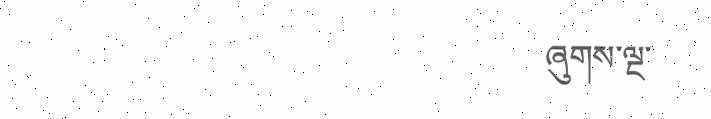ཞུགས་ལྔ་